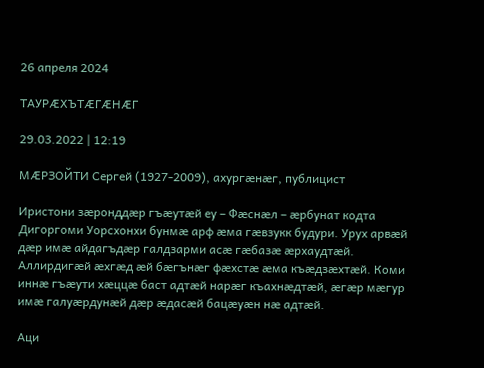26 апреля 2024

ТАУРӔХЪТӔГӔНӔГ

29.03.2022 | 12:19

МÆРЗОЙТИ Сергей (1927-2009), ахургæнæг, публицист

Иристони зӕронддӕр гъӕутӕй еу – Фӕснӕл – ӕрбунат кодта Дигоргоми Уорсхонхи бунмӕ арф ӕма гӕвзукк будури. Урух арвӕй дӕр имӕ айдагъдӕр галдзарми асӕ гӕбазӕ ӕрхаудтӕй. Аллирдигӕй ӕхгӕд ӕй бӕгънӕг фӕхстӕ ӕма къӕдзӕхтӕй. Коми иннӕ гъӕути хӕццӕ баст адтӕй нарӕг къахнӕдтӕй, ӕгӕр мӕгур имӕ галуӕрдунӕй дӕр ӕдасӕй бацӕуӕн нӕ адтӕй.

Аци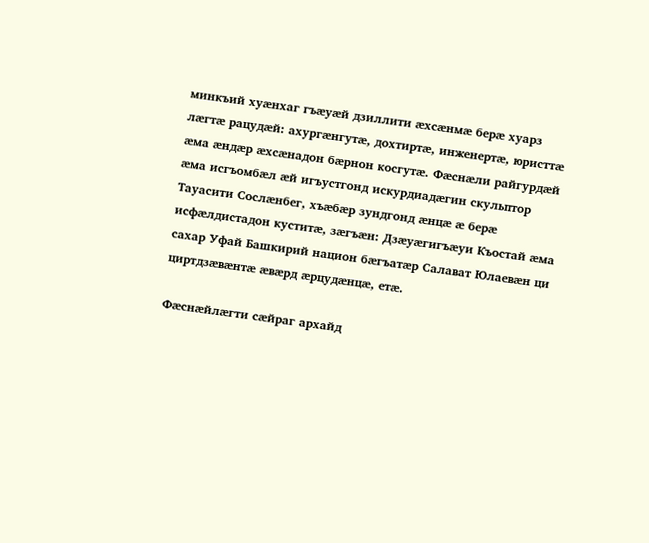минкъий хуӕнхаг гъӕуӕй дзиллити ӕхсӕнмӕ берӕ хуарз лӕгтӕ рацудӕй: ахургӕнгутӕ, дохтиртӕ, инженертӕ, юристтӕ ӕма ӕндӕр ӕхсӕнадон бӕрнон косгутӕ. Фӕснӕли райгурдӕй ӕма исгъомбӕл ӕй игъустгонд искурдиадӕгин скульптор Тауасити Сослӕнбег, хъӕбӕр зундгонд ӕнцӕ ӕ берӕ исфӕлдистадон куститӕ, зӕгъӕн: Дзӕуӕгигъӕуи Къостай ӕма сахар Уфай Башкирий национ бӕгъатӕр Салават Юлаевӕн ци циртдзӕвӕнтӕ ӕвӕрд ӕрцудӕнцӕ, етӕ.

Фӕснӕйлӕгти сӕйраг архайд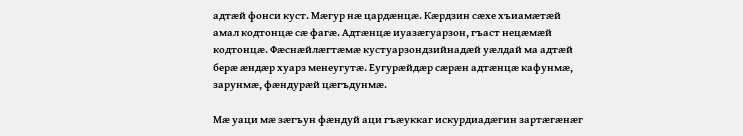адтӕй фонси куст. Мӕгур нӕ цардӕнцӕ. Кӕрдзин сӕхе хъиамӕтӕй амал кодтонцӕ сӕ фагӕ. Адтӕнцӕ иуазӕгуарзон, гъаст нецӕмӕй кодтонцӕ. Фӕснӕйлӕгтӕмӕ кустуарзондзийнадӕй уӕлдай ма адтӕй берӕ ӕндӕр хуарз менеугутӕ. Еугурӕйдӕр сӕрӕн адтӕнцӕ кафунмӕ, зарунмӕ, фӕндурӕй цӕгъдунмӕ.

Мӕ уаци мӕ зӕгъун фӕндуй аци гъӕуккаг искурдиадӕгин зартӕгӕнӕг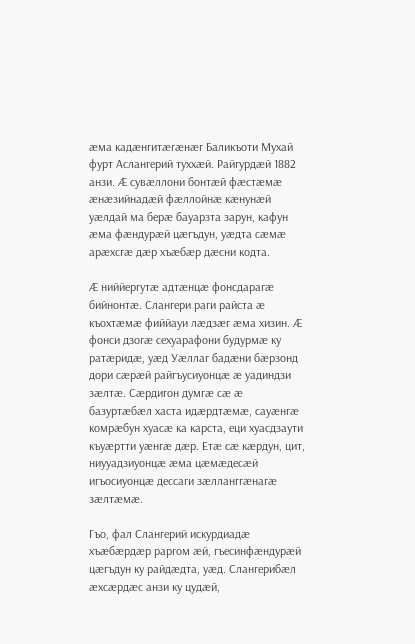ӕма кадӕнгитӕгӕнӕг Баликъоти Мухай фурт Аслангерий туххӕй. Райгурдӕй 1882 анзи. Ӕ сувӕллони бонтӕй фӕстӕмӕ ӕнӕзийнадӕй фӕллойнӕ кӕнунӕй уӕлдай ма берӕ бауарзта зарун, кафун ӕма фӕндурӕй цӕгъдун, уӕдта сӕмӕ арӕхсгӕ дӕр хъӕбӕр дӕсни кодта.

Ӕ ниййергутӕ адтӕнцӕ фонсдарагӕ бийнонтӕ. Слангери раги райста ӕ къохтӕмӕ фиййауи лӕдзӕг ӕма хизин. Ӕ фонси дзогӕ сехуарафони будурмӕ ку ратӕридӕ, уӕд Уӕллаг бадӕни бӕрзонд дори сӕрӕй райгъусиуонцӕ ӕ уадиндзи зӕлтӕ. Сӕрдигон думгӕ сӕ ӕ базуртӕбӕл хаста идӕрдтӕмӕ, сауӕнгӕ комрӕбун хуасӕ ка карста, еци хуасдзаути къуӕртти уӕнгӕ дӕр. Етӕ сӕ кӕрдун, цит, ниууадзиуонцӕ ӕма цӕмӕдесӕй игъосиуонцӕ дессаги зӕлланггӕнагӕ зӕлтӕмӕ.

Гъо, фал Слангерий искурдиадӕ хъӕбӕрдӕр раргом ӕй, гъесинфӕндурӕй цӕгъдун ку райдӕдта, уӕд. Слангерибӕл ӕхсӕрдӕс анзи ку цудӕй,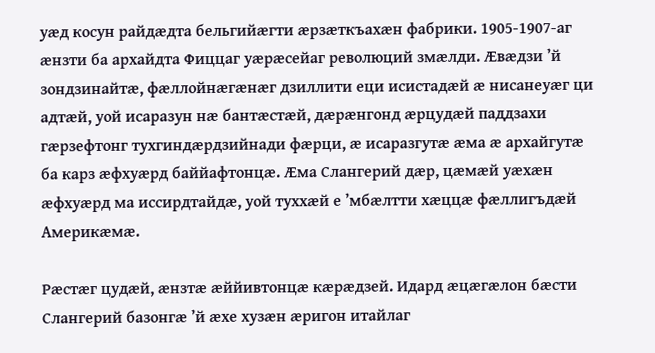уӕд косун райдӕдта бельгийӕгти ӕрзӕткъахӕн фабрики. 1905-1907-аг ӕнзти ба архайдта Фиццаг уӕрӕсейаг революций змӕлди. Ӕвӕдзи ’й зондзинайтӕ, фӕллойнӕгӕнӕг дзиллити еци исистадӕй ӕ нисанеуӕг ци адтӕй, уой исаразун нӕ бантӕстӕй, дӕрӕнгонд ӕрцудӕй паддзахи гӕрзефтонг тухгиндӕрдзийнади фӕрци, ӕ исаразгутӕ ӕма ӕ архайгутӕ ба карз ӕфхуӕрд баййафтонцӕ. Ӕма Слангерий дӕр, цӕмӕй уӕхӕн ӕфхуӕрд ма иссирдтайдӕ, уой туххӕй е ’мбӕлтти хӕццӕ фӕллигъдӕй Америкӕмӕ.

Рӕстӕг цудӕй, ӕнзтӕ ӕййивтонцӕ кӕрӕдзей. Идард ӕцӕгӕлон бӕсти Слангерий базонгӕ ’й ӕхе хузӕн ӕригон итайлаг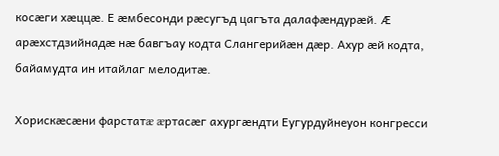косӕги хӕццӕ. Е ӕмбесонди рӕсугъд цагъта далафӕндурӕй. Ӕ арӕхстдзийнадӕ нӕ бавгъау кодта Слангерийӕн дӕр. Ахур ӕй кодта, байамудта ин итайлаг мелодитӕ.

Хорискæсæни фарстатæ æртасæг ахургæндти Еугурдуйнеуон конгресси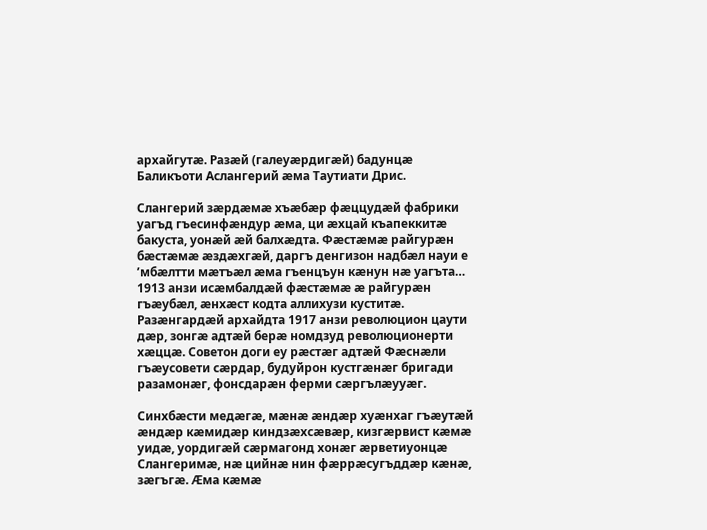архайгутæ. Разæй (галеуæрдигæй) бадунцæ Баликъоти Аслангерий æма Таутиати Дрис.

Слангерий зӕрдӕмӕ хъӕбӕр фӕццудӕй фабрики уагъд гъесинфӕндур ӕма, ци ӕхцай къапеккитӕ бакуста, уонӕй ӕй балхӕдта. Фӕстӕмӕ райгурӕн бӕстӕмӕ ӕздӕхгӕй, даргъ денгизон надбӕл науи е ’мбӕлтти мӕтъӕл ӕма гъенцъун кӕнун нӕ уагъта… 1913 анзи исӕмбалдӕй фӕстӕмӕ ӕ райгурӕн гъӕубӕл, ӕнхӕст кодта аллихузи куститӕ. Разӕнгардӕй архайдта 1917 анзи революцион цаути дӕр, зонгӕ адтӕй берӕ номдзуд революционерти хӕццӕ. Советон доги еу рӕстӕг адтӕй Фӕснӕли гъӕусовети сӕрдар, будуйрон кустгӕнӕг бригади разамонӕг, фонсдарӕн ферми сӕргълӕууӕг.

Синхбӕсти медӕгӕ, мӕнӕ ӕндӕр хуӕнхаг гъӕутӕй ӕндӕр кӕмидӕр киндзӕхсӕвӕр, кизгӕрвист кӕмӕ уидӕ, уордигӕй сӕрмагонд хонӕг ӕрветиуонцӕ Слангеримӕ, нӕ цийнӕ нин фӕррӕсугъддӕр кӕнӕ, зӕгъгӕ. Ӕма кӕмӕ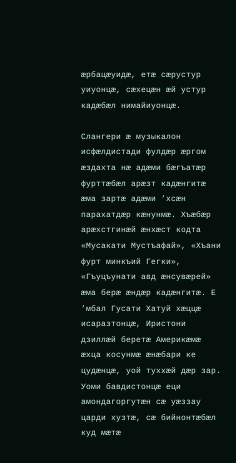ӕрбацӕуидӕ, етӕ сӕрустур уиуонцӕ, сӕхецӕн ӕй устур кадӕбӕл нимайиуонцӕ.

Слангери ӕ музыкалон исфӕлдистади фулдӕр ӕргом ӕздахта нӕ адӕми бӕгъатӕр фурттӕбӕл арӕзт кадӕнгитӕ ӕма зартӕ адӕми ’хсӕн парахатдӕр кӕнунмӕ. Хъӕбӕр арӕхстгинӕй ӕнхӕст кодта «Мусакати Мустъафай», «Хъани фурт минкъий Гегки», «Гъуцъунати авд ӕнсувӕрей» ӕма берӕ ӕндӕр кадӕнгитӕ. Е ’мбал Гусати Хатуй хӕццӕ исаразтонцӕ, Иристони дзиллӕй беретӕ Америкӕмӕ ӕхца косунмӕ ӕнӕбари ке цудӕнцӕ, уой туххӕй дӕр зар. Уоми бавдистонцӕ еци амондагоргутӕн сӕ уӕззау царди хузтӕ, сӕ бийнонтӕбӕл куд мӕтӕ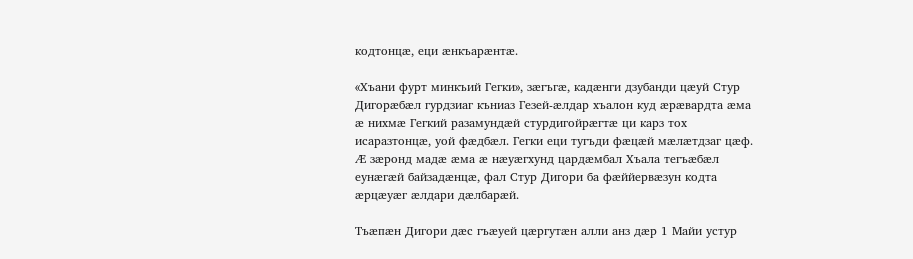кодтонцӕ, еци ӕнкъарӕнтӕ.

«Хъани фурт минкъий Гегки», зӕгъгӕ, кадӕнги дзубанди цӕуй Стур Дигорӕбӕл гурдзиаг къниаз Гезей-ӕлдар хъалон куд ӕрӕвардта ӕма ӕ нихмӕ Гегкий разамундӕй стурдигойрӕгтӕ ци карз тох исаразтонцӕ, уой фӕдбӕл. Гегки еци тугъди фӕцӕй мӕлӕтдзаг цӕф. Ӕ зӕронд мадӕ ӕма ӕ нӕуӕгхунд цардӕмбал Хъала тегъӕбӕл еунӕгӕй байзадӕнцӕ, фал Стур Дигори ба фӕййервӕзун кодта ӕрцӕуӕг ӕлдари дӕлбарӕй.

Тъӕпӕн Дигори дӕс гъӕуей цӕргутӕн алли анз дӕр 1 Майи устур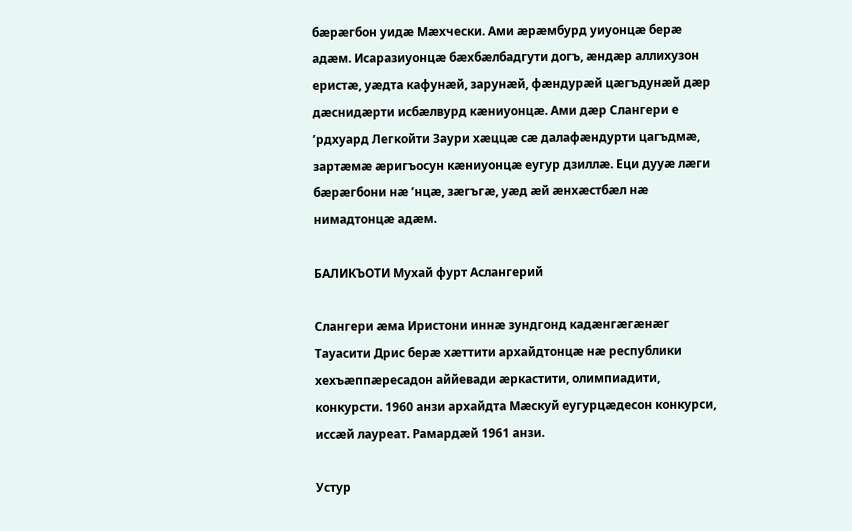бӕрӕгбон уидӕ Мӕхчески. Ами ӕрӕмбурд уиуонцӕ берӕ адӕм. Исаразиуонцӕ бӕхбӕлбадгути догъ, ӕндӕр аллихузон еристӕ, уӕдта кафунӕй, зарунӕй, фӕндурӕй цӕгъдунӕй дӕр дӕснидӕрти исбӕлвурд кӕниуонцӕ. Ами дӕр Слангери е ’рдхуард Легкойти Заури хӕццӕ сӕ далафӕндурти цагъдмӕ, зартӕмӕ ӕригъосун кӕниуонцӕ еугур дзиллӕ. Еци дууӕ лӕги бӕрӕгбони нӕ ’нцӕ, зӕгъгӕ, уӕд ӕй ӕнхӕстбӕл нӕ нимадтонцӕ адӕм.

БАЛИКЪОТИ Мухай фурт Аслангерий

Слангери ӕма Иристони иннӕ зундгонд кадӕнгӕгӕнӕг Тауасити Дрис берӕ хӕттити архайдтонцӕ нӕ республики хехъӕппӕресадон аййевади ӕркастити, олимпиадити, конкурсти. 1960 анзи архайдта Мӕскуй еугурцӕдесон конкурси, иссӕй лауреат. Рамардӕй 1961 анзи.

Устур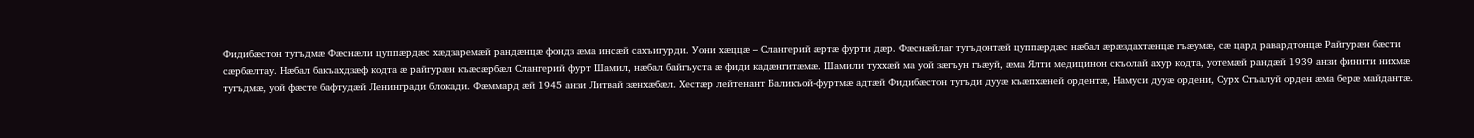Фидибӕстон тугъдмӕ Фӕснӕли цуппӕрдӕс хӕдзаремӕй рандӕнцӕ фондз ӕма инсӕй сахъигурди. Уони хӕццӕ – Слангерий ӕртӕ фурти дӕр. Фӕснӕйлаг тугъдонтӕй цуппӕрдӕс нӕбал ӕрӕздахтӕнцӕ гъӕумӕ, сӕ цард равардтонцӕ Райгурӕн бӕсти сӕрбӕлтау. Нӕбал бакъахдзӕф кодта ӕ райгурӕн къӕсӕрбӕл Слангерий фурт Шамил, нӕбал байгъуста ӕ фиди кадӕнгитӕмӕ. Шамили туххӕй ма уой зӕгъун гъӕуй, ӕма Ялти медицинон скъолай ахур кодта, уотемӕй рандӕй 1939 анзи финнти нихмӕ тугъдмӕ, уой фӕсте бафтудӕй Ленингради блокади. Фӕммард ӕй 1945 анзи Литвай зӕнхӕбӕл. Хестӕр лейтенант Баликъой-фуртмӕ адтӕй Фидибӕстон тугъди дууӕ къӕпхӕней ордентӕ, Намуси дууӕ ордени, Сурх Стъалуй орден ӕма берӕ майдантӕ.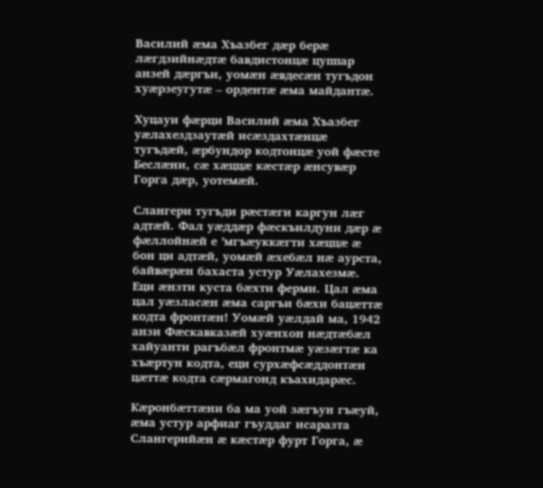Василий ӕма Хъазбег дӕр берӕ лӕгдзийнӕдтӕ бавдистонцӕ цуппар анзей дӕргъи, уомӕн ӕвдесӕн тугъдон хуӕрзеугутӕ – ордентӕ ӕма майдантӕ.

Хуцауи фӕрци Василий ӕма Хъазбег уӕлахездзаутӕй исӕздахтӕнцӕ тугъдӕй, ӕрбундор кодтонцӕ уой фӕсте Беслӕни, сӕ хӕццӕ кӕстӕр ӕнсувӕр Горга дӕр, уотемӕй.

Слангери тугъди рӕстӕги каргун лӕг адтӕй. Фал уӕддӕр фӕскъилдуни дӕр ӕ фӕллойнӕй е ’мгъӕуккӕгти хӕццӕ ӕ бон ци адтӕй, уомӕй ӕхебӕл нӕ аурста, байвӕрӕн бахаста устур Уӕлахезмӕ. Еци ӕнзти куста бӕхти ферми. Цал ӕма цал уӕзласӕн ӕма саргъи бӕхи бацӕттӕ кодта фронтӕн! Уомӕй уӕлдай ма, 1942 анзи Фӕскавказӕй хуӕнхон нӕдтӕбӕл хайуанти рагъбӕл фронтмӕ уӕзӕгтӕ ка хъӕртун кодта, еци сурхӕфсӕддонтӕн цӕттӕ кодта сӕрмагонд къахидарӕс.

Кӕронбӕттӕни ба ма уой зӕгъун гъӕуй, ӕма устур арфиаг гъуддаг исаразта Слангерийӕн ӕ кӕстӕр фурт Горга, ӕ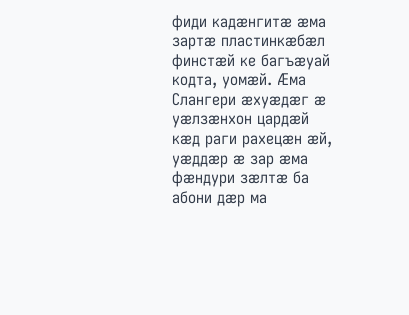фиди кадӕнгитӕ ӕма зартӕ пластинкӕбӕл финстӕй ке багъӕуай кодта, уомӕй. Ӕма Слангери ӕхуӕдӕг ӕ уӕлзӕнхон цардӕй кӕд раги рахецӕн ӕй, уӕддӕр ӕ зар ӕма фӕндури зӕлтӕ ба абони дӕр ма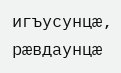игъусунцӕ, рӕвдаунцӕ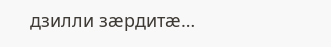дзилли зӕрдитӕ…